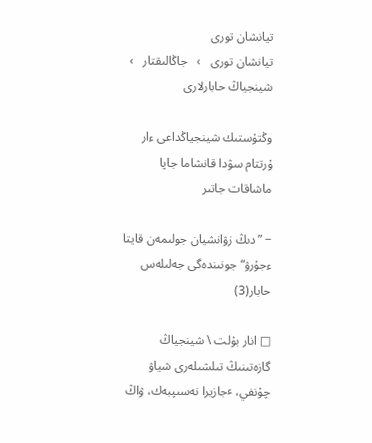تيانشان تورى
تيانشان تورى   ›   جاڭالىقتار   ›   شينجياڭ حابارلارى

وڭتۇستىك شينجياڭداعى ءار ۇرتتام سۋدا قانشاما جاپا ماشاقات جاتىر

− ”دىڭ زۋانشيان جولىمەن قايتا ءجۇرۋ“ جونىندەگى جەلىلەس حابار(3)

□ انار بۇلت \ شينجياڭ گازەتىنىڭ تىلشىلەرى شياۋ چۇنفي، ٴجازيرا نەسىپبەك، ۋاڭ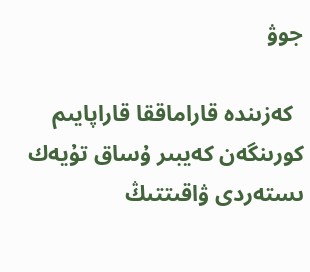جوۋ

  كەزىندە قاراماققا قاراپايىم كورىنگەن كەيبىر ۇساق تۇيەك ىستەردى ۋاقىتتىڭ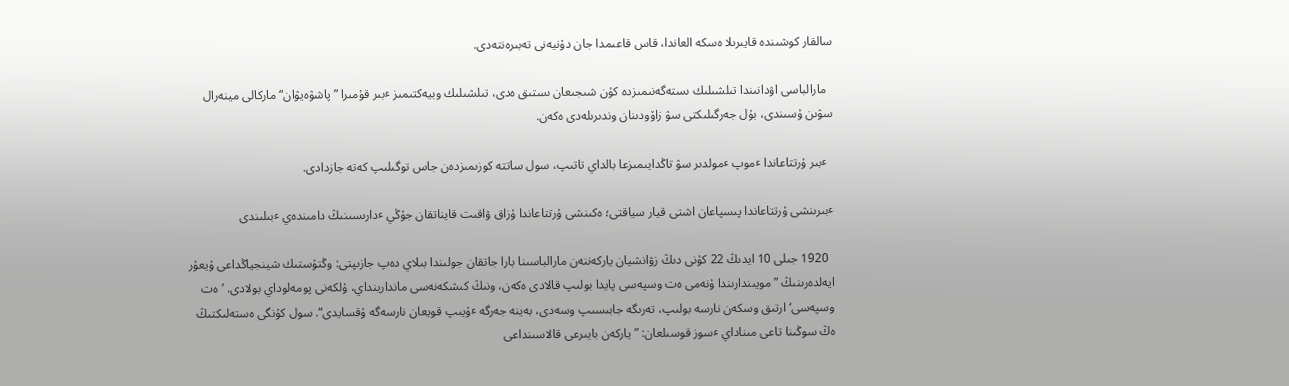سالقار كوشىندە قايىرىلا ەسكە العاندا، قاس قاعىمدا جان دۇنيەنى تەبىرەنتەدى.

  مارالباسى اۋدانىندا تىلشىلىك ىستەگەنىمىزدە كۇن شىجىعان ىستىق ەدى، تىلشىلىك وبيەكتىمىز ٴبىر قۇمىرا ”پاشۋەيۋان“ ماركالى مينەرال سۋىن ۇسىندى، بۇل جەرگىلىكتى سۋ زاۆودىنان وندىرىلەدى ەكەن.

  ٴبىر ۇرتتاعاندا ٴموپ ٴمولدىر سۋ تاڭدايىمىزعا بالداي تاتىپ، سول ساتتە كوزىمىزدەن جاس توگىلىپ كەتە جازدادى.

ٴبىرىنشى ۇرتتاعاندا پىسپاعان اشتى قيار سياقتى؛ ەكىنشى ۇرتتاعاندا ۇزاق ۋاقىت قايناتقان جۇڭي ٴدارىسىنىڭ دامىندەي ٴبىلىندى

  1920 جىلى 10 ايدىڭ 22 كۇنى دىڭ زۋانشيان ياركەننەن مارالباسىنا بارا جاتقان جولىندا بىلاي دەپ جازىپتى: وڭتۇستىك شينجياڭداعى ۇيعۇر ايەلدەرىنىڭ ”مويىندارىندا ۇنەمى ەت وسپەسى پايدا بولىپ قالادى ەكەن، ونىڭ كىشكەنەسى ماندارينداي، ۇلكەنى پومەلوداي بولادى. ’ەت وسپەسى‘ ارتىق وسكەن نارسە بولىپ، تەرىگە جابىسىپ وسەدى، بەينە جەرگە ٴۇيىپ قويعان نارسەگە ۇقسايدى“. سول كۇنگى ەستەلىكتىڭ ەڭ سوڭىنا تاعى مىناداي ٴسوز قوسىلعان: ”ياركەن بايىرعى قالاسىنداعى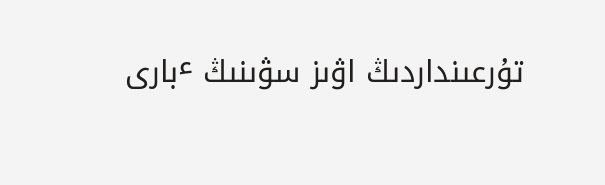تۇرعىنداردىڭ اۋىز سۋىنىڭ ٴبارى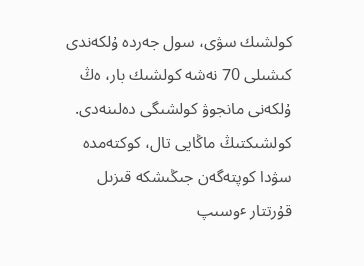كولشىك سۋى، سول جەردە ۇلكەندى كىشىلى 70 نەشە كولشىك بار، ەڭ ۇلكەنى مانجوۋ كولشىگى دەلىنەدى. كولشىكتىڭ ماڭايى تال، كوكتەمدە سۋدا كوپتەگەن جىڭىشكە قىزىل قۇرتتار ٴوسىپ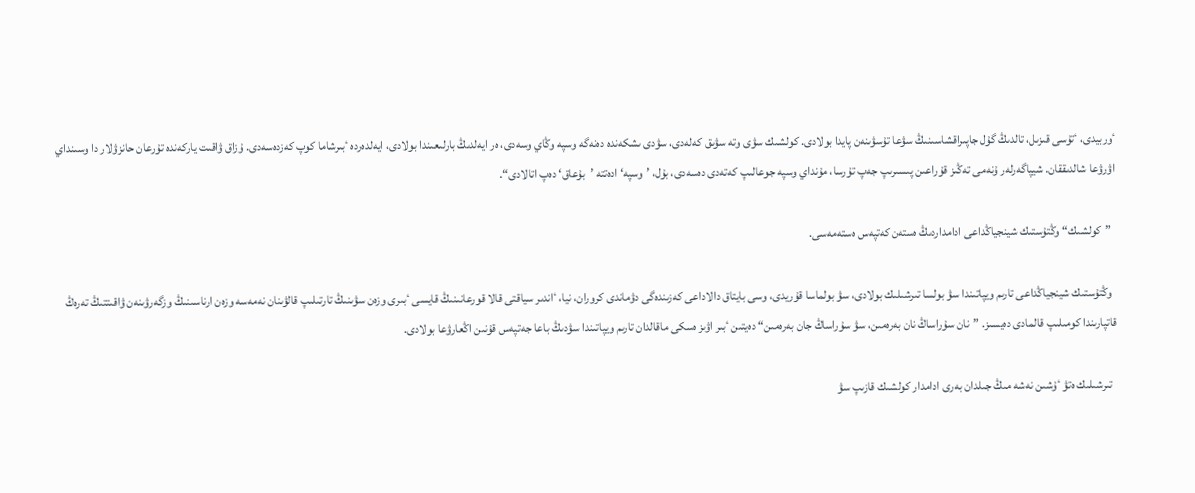ٴوربيدى، ٴتۇسى قىزىل، تالدىڭ گۇل جاپىراقشاسىنىڭ سۋعا تۇسۋىنەن پايدا بولادى. كولشىك سۋى وتە سۋىق كەلەدى، سۋدى ىشكەندە دەنەگە وسپە وڭاي وسەدى، ەر ايەلدىڭ بارلىعىندا بولادى، ايەلدەردە ٴبىرشاما كوپ كەزدەسەدى. ۇزاق ۋاقىت ياركەندە تۇرعان حانزۋلار دا وسىنداي اۋرۋعا شالدىققان. شيپاگەرلەر ۇنەمى تەڭىز قۇراعىن پىسىرىپ جەپ تۇرسا، مۇنداي وسپە جوعالىپ كەتەدى دەسەدى، بۇل، ’وسپە‘ ادەتتە ’بۇعاق‘ دەپ اتالادى“.

  ”كولشىك“ وڭتۇستىك شينجياڭداعى ادامداردىڭ ەستەن كەتپەس ەستەمەسى.

  وڭتۇستىك شينجياڭداعى تارىم ويپاتىندا سۋ بولسا تىرشىلىك بولادى، سۋ بولماسا قۇريدى، وسى بايتاق دالاداعى كەزىندەگى دۋماندى كروران، نيا، ٴاندىر سياقتى قالا قورعانىنىڭ قايسى ٴبىرى وزەن سۋىنىڭ تارتىلىپ قالۋىنان نەمەسە وزەن ارناسىنىڭ وزگەرۋىنەن ۋاقىتتىڭ تەرەڭ قاتپارىندا كومىلىپ قالمادى دەيسىز. ”نان سۇراساڭ نان بەرەمىن، سۋ سۇراساڭ جان بەرەمىن“ دەيتىن ٴبىر اۋىز ەسكى ماقالدان تارىم ويپاتىندا سۋدىڭ باعا جەتپەس قۇنىن اڭعارۋعا بولادى.

  تىرشىلىك ەتۋ ٴۇشىن نەشە مىڭ جىلدان بەرى ادامدار كولشىك قازىپ سۋ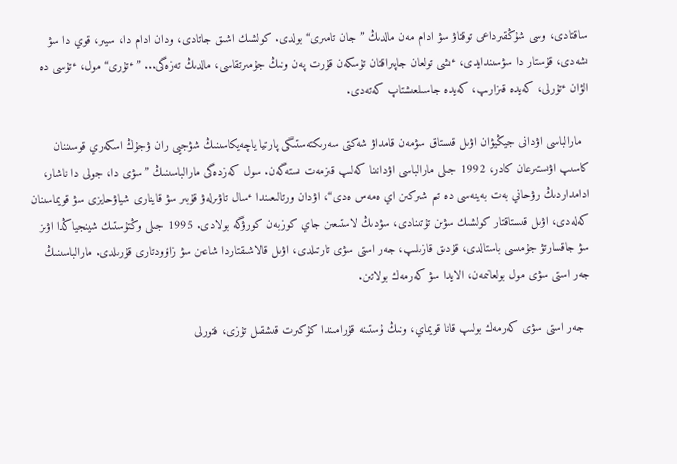ساقتادى، وسى شۇڭقىرداعى توقتاۋ سۋ ادام مەن مالدىڭ ”جان تامىرى“ بولدى. كولشىك اشىق جاتادى، ودان ادام دا، سيىر، قوي دا سۋ ىشەدى، قۇستار دا سۋسىندايدى، ٴىشى تولعان جاپىراقتان تۇسكەن قۇرت پەن ونىڭ جۇمىرتقاسى، مالدىڭ تەزەگى... ”ٴتۇرى“ مول، ٴتۇسى دە الۋان ٴتۇرلى، كەيدە قىزارىپ، كەيدە جاسىلعىشتاپ كەتەدى.

  مارالباسى اۋدانى جيڭيۋان اۋىل قىستاق سۋمەن قامداۋ شەكتى سەرىكتەستىگى پارتيا ياچەيكاسىنىڭ شۋجيى ران ۋجۇڭ اسكەري قوسىننان كاسىپ اۋىستىرعان كادر، 1992 جىلى مارالباسى اۋدانىنا كەلىپ قىزمەت ىستەگەن. سول كەزدەگى مارالباسىنىڭ ”سۋى دا، جولى دا ناشار، ادامداردىڭ رۋحاني بەت بەينەسى دە تىم شىركىن اي ەمەس ەدى“، اۋدان ورتالىعىندا ٴسال تاۋىرلەۋ قۇبىر سۋ قاينارى شياۋحايزى سۋ قويماسىنان كەلەدى، اۋىل قىستاقتار كولشىك سۋىن تۇتىنادى، سۋدىڭ لاستىعىن جاي كوزبەن كورۋگە بولادى. 1995 جىلى وڭتۇستىك شينجياڭدا اۋىز سۋ جاقسارتۋ جۇمىسى باستالدى، قۇدىق قازىلىپ، جەر استى سۋى تارتىلدى، اۋىل قالاشىقتاردا شاعىن سۋ زاۆودتارى قۇرىلدى. مارالباسىنىڭ جەر استى سۋى مول بولعانىمەن، الايدا سۋ كەرمەك بولاتىن.

  جەر استى سۋى كەرمەك بولىپ قانا قويماي، ونىڭ ۇستىنە قۇرامىندا كۇكىرت قىشقىل تۇزى، فتورلى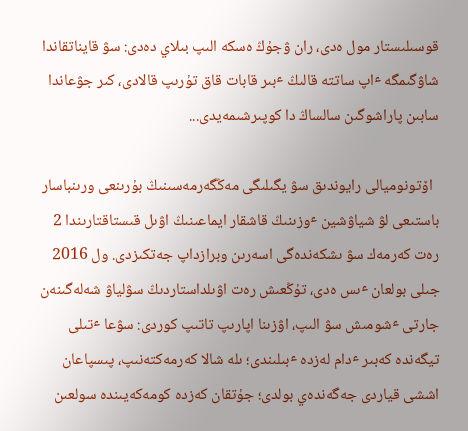قوسىلىستار مول ەدى، ران ۋجۇڭ ەسكە الىپ بىلاي دەدى: سۋ قايناتقاندا شاۋگىمگە ٴاپ ساتتە قالىڭ ٴبىر قابات قاق تۇرىپ قالادى، كىر جۋعاندا سابىن پاراشوگىن سالساڭ دا كوپىرشىمەيدى...

  اۆتونوميالى رايوندىق سۋ يگىلىگى مەڭگەرمەسىنىڭ بۇرىنعى ورىنباسار باستىعى لۋ شياۋشين ٴوزىنىڭ قاشقار ايماعىنىڭ اۋىل قىستاقتارىندا 2 رەت كەرمەك سۋ ىشكەندەگى اسەرىن وبرازداپ جەتكىزدى. ول 2016 جىلى بولعان ٴىس ەدى، تۇڭعىش رەت اۋىلداستاردىڭ سۋلياۋ شەلەگىنەن جارتى ٴشومىش سۋ الىپ، اۋزىنا اپارىپ تاتىپ كوردى: سۋعا ٴتىلى تيگەندە كەبىر ٴدام لەزدە ٴبىلىندى؛ ىلە شالا كەرمەكتەنىپ، پىسپاعان اششى قياردى جەگەندەي بولدى؛ جۇتقان كەزدە كومەكەيىندە سولعىن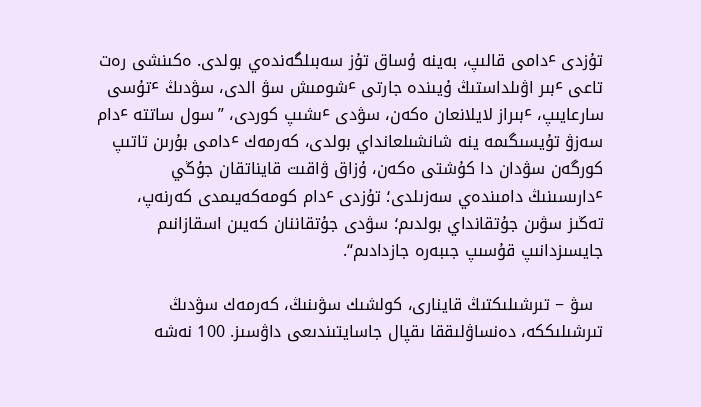تۇزدى ٴدامى قالىپ، بەينە ۇساق تۇز سەبىلگەندەي بولدى. ەكىنشى رەت تاعى ٴبىر اۋىلداستىڭ ۇيىندە جارتى ٴشومىش سۋ الدى، سۋدىڭ ٴتۇسى سارعايىپ، ٴبىراز لايلانعان ەكەن، سۋدى ٴىشىپ كوردى، ”سول ساتتە ٴدام سەزۋ تۇيسىگىمە ينە شانشىلعانداي بولدى، كەرمەك ٴدامى بۇرىن تاتىپ كورگەن سۋدان دا كۇشتى ەكەن، ۇزاق ۋاقىت قايناتقان جۇڭي ٴدارىسىنىڭ دامىندەي سەزىلدى؛ تۇزدى ٴدام كومەكەيىمدى كەرنەپ، تەڭىز سۋىن جۇتقانداي بولدىم؛ سۋدى جۇتقاننان كەيىن اسقازانىم جايسىزدانىپ قۇسىپ جىبەرە جازدادىم“.

  سۋ − تىرشىلىكتىڭ قاينارى، كولشىك سۋىنىڭ، كەرمەك سۋدىڭ تىرشىلىككە، دەنساۋلىققا ىقپال جاسايتىندىعى داۋسىز. 100 نەشە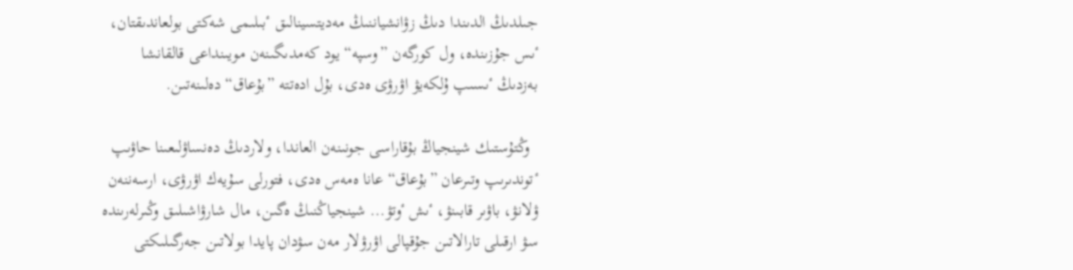جىلدىڭ الدىندا دىڭ زۋانشياننىڭ مەديتسينالىق ٴبىلىمى شەكتى بولعاندىقتان، ٴىس جۇزىندە، ول كورگەن ”وسپە“ يود كەمدىگىنەن مويىنداعى قالقانشا بەزدىڭ ٴىسىپ ۇلكەيۋ اۋرۋى ەدى، بۇل ادەتتە ”بۇعاق“ دەلىنەتىن.

  وڭتۇستىك شينجياڭ بۇقاراسى جونىنەن العاندا، ولاردىڭ دەنساۋلىعىنا حاۋىپ ٴتوندىرىپ وتىرعان ”بۇعاق“ عانا ەمەس ەدى، فتورلى سۇيەك اۋرۋى، ارسەننەن ۋلانۋ، باۋىر قابىنۋ، ٴىش ٴوتۋ... شينجياڭنىڭ ەگىن، مال شارۋاشىلىق وڭىرلەرىندە سۋ ارقىلى تارالاتىن جۇقپالى اۋرۋلار مەن سۋدان پايدا بولاتىن جەرگىلىكتى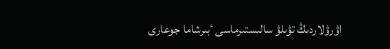اۋرۋلاردىڭ تۋىلۋ سالىستىرماسى ٴبىرشاما جوعارى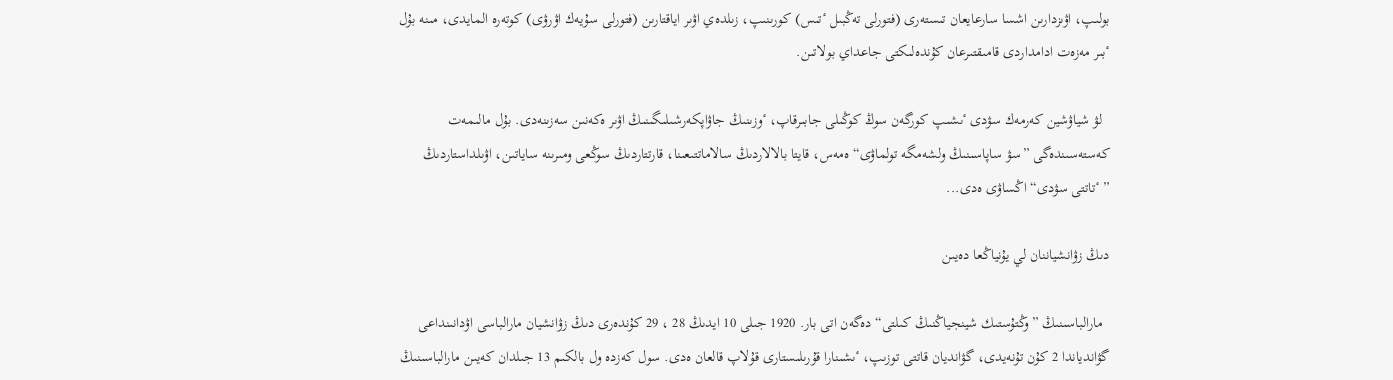بولىپ، اۋىزدارىن اشسا سارعايعان تىستەرى (فتورلى تەڭبىل ٴتىس) كورىنىپ، زىلدەي اۋىر اياقتارىن (فتورلى سۇيەك اۋرۋى) كوتەرە المايدى، مىنە بۇل ٴبىر مەزەت ادامداردى قامىقتىرعان كۇندەلىكتى جاعداي بولاتىن.

  لۋ شياۋشين كەرمەك سۋدى ٴىشىپ كورگەن سوڭ كوڭىلى جابىرقاپ، ٴوزىنىڭ جاۋاپكەرشىلىگىنىڭ اۋىر ەكەنىن سەزىنەدى. بۇل مالىمەت كەستەسىندەگى ”سۋ ساپاسىنىڭ ولشەمگە تولماۋى“ ەمەس، قايتا بالالاردىڭ سالاماتتىعىنا، قارتتاردىڭ سوڭعى ومىرىنە ساياتىن، اۋىلداستاردىڭ ”ٴتاتتى سۋدى“ اڭساۋى ەدى...

دىڭ زۋانشياننان لي يۇنياڭعا دەيىن

  مارالباسىنىڭ ”وڭتۇستىك شينجياڭنىڭ كىلتى“ دەگەن اتى بار. 1920 جىلى 10 ايدىڭ 28 ، 29 كۇندەرى دىڭ زۋانشيان مارالباسى اۋدانىنداعى گۋاندياندا 2 كۇن تۇنەيدى، گۋانديان قاتتى توزىپ، ٴىشىنارا قۇرىلىستارى قۇلاپ قالعان ەدى. سول كەزدە ول بالكىم 13 جىلدان كەيىن مارالباسىنىڭ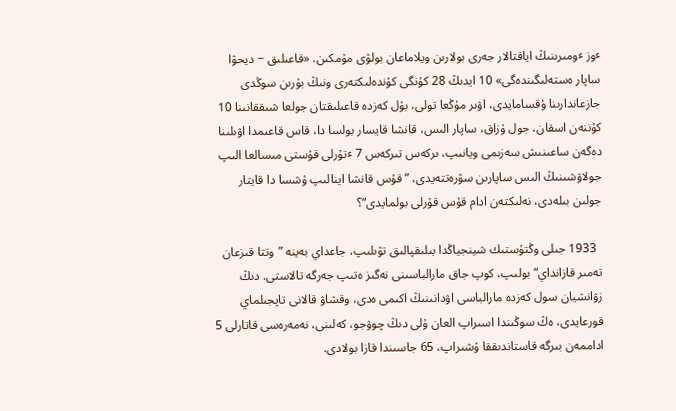ٴوز ٴومىرىنىڭ اياقتالار جەرى بولارىن ويلاماعان بولۋى مۇمكىن. «قاعىلىق − ديحۋا ساپار ەستەلىگىندەگى» 10 ايدىڭ 28 كۇنگى كۇندەلىكتەرى ونىڭ بۇرىن سوڭدى جازعاندارىنا ۇقسامايدى، اۋىر مۇڭعا تولى، بۇل كەزدە قاعىلىقتان جولعا شىققانىنا 10 كۇننەن اسقان، جول ۇزاق، ساپار الىس، قانشا قايسار بولسا دا، قاس قاعىمدا اۋىلىنا دەگەن ساعىنىش سەزىمى ويانىپ، ىركەس تىركەس 7 ٴتۇرلى قۇستى مىسالعا الىپ جولاۋشىنىڭ الىس ساپارىن سۋرەتتەيدى، ”قۇس قانشا اينالىپ ۇشسا دا قايتار جولىن بىلەدى، نەلىكتەن ادام قۇس قۇرلى بولمايدى“؟

  1933 جىلى وڭتۇستىك شينجياڭدا بىلىقپالىق تۋىلىپ، جاعداي بەينە ”وتتا قىزعان تەمىر قازانداي“ بولىپ، كوپ جاق مارالباسىنى نەگىز ەتىپ جەرگە تالاستى. دىڭ زۋانشيان سول كەزدە مارالباسى اۋدانىنىڭ اكىمى ەدى، وقشاۋ قالانى تاپجىلماي قورعايدى، ەڭ سوڭىندا اسىراپ العان ۇلى دىڭ چوۋجو، كەلىنى، نەمەرەسى قاتارلى 5 اداممەن بىرگە قاستاندىققا ۇشىراپ، 65 جاسىندا قازا بولادى.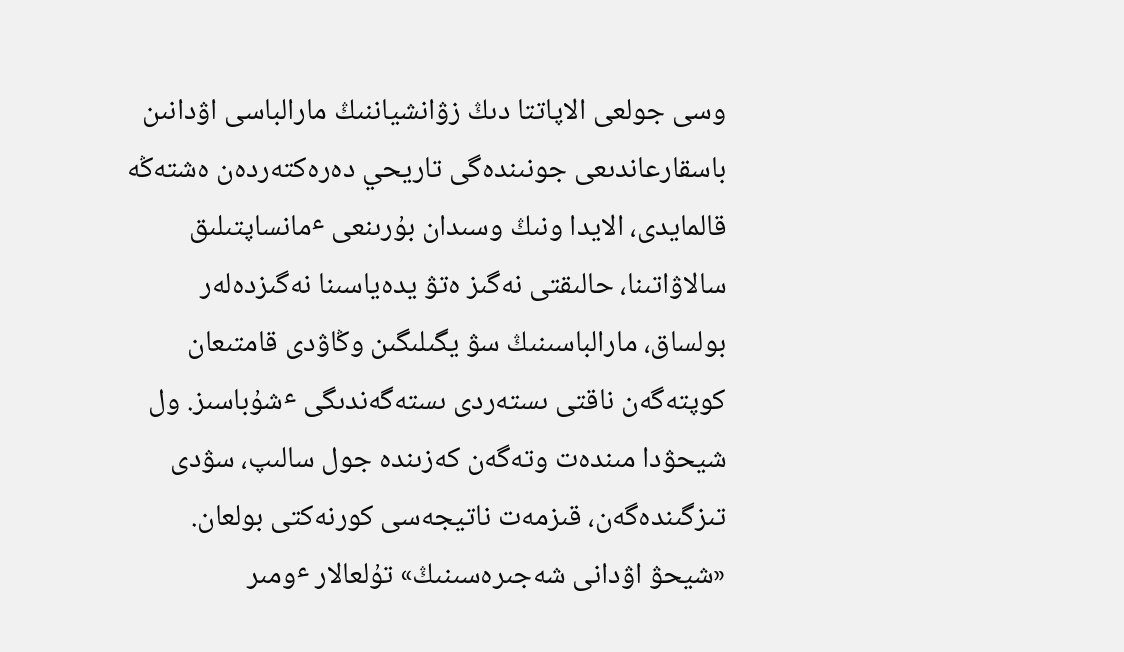وسى جولعى الاپاتتا دىڭ زۋانشياننىڭ مارالباسى اۋدانىن باسقارعاندىعى جونىندەگى تاريحي دەرەكتەردەن ەشتەڭە قالمايدى، الايدا ونىڭ وسىدان بۇرىنعى ٴمانساپتىلىق سالاۋاتىنا، حالىقتى نەگىز ەتۋ يدەياسىنا نەگىزدەلەر بولساق، مارالباسىنىڭ سۋ يگىلىگىن وڭاۋدى قامتىعان كوپتەگەن ناقتى ىستەردى ىستەگەندىگى ٴشۇباسىز. ول شيحۋدا مىندەت وتەگەن كەزىندە جول سالىپ، سۋدى تىزگىندەگەن، قىزمەت ناتيجەسى كورنەكتى بولعان. «شيحۋ اۋدانى شەجىرەسىنىڭ» تۇلعالار ٴومىر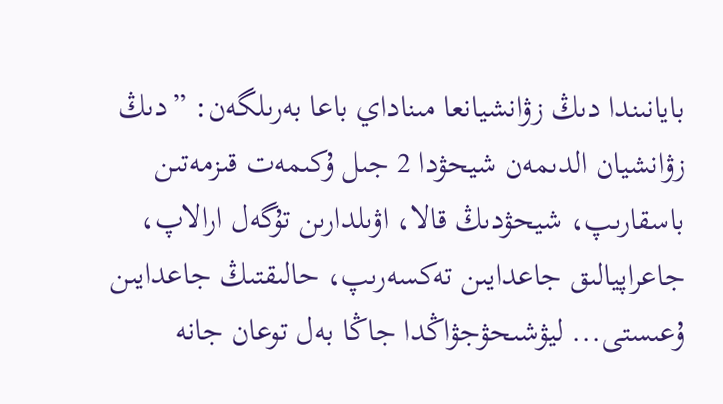بايانىندا دىڭ زۋانشيانعا مىناداي باعا بەرىلگەن: ”دىڭ زۋانشيان الدىمەن شيحۋدا 2 جىل ۇكىمەت قىزمەتىن باسقارىپ، شيحۋدىڭ قالا، اۋىلدارىن تۇگەل ارالاپ، جاعراپيالىق جاعدايىن تەكسەرىپ، حالىقتىڭ جاعدايىن ۇعىستى... ليۋشىحۋجۋاڭدا جاڭا بەل توعان جانە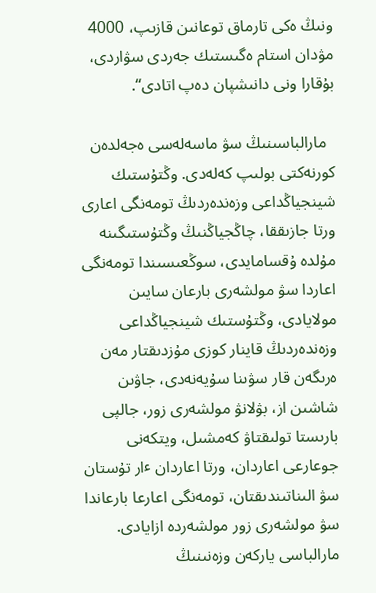ونىڭ ەكى تارماق توعانىن قازىپ، 4000 مۋدان استام ەگىستىك جەردى سۋاردى، بۇقارا ونى دانىشپان دەپ اتادى“.

  مارالباسىنىڭ سۋ ماسەلەسى ەجەلدەن كورنەكتى بولىپ كەلەدى. وڭتۇستىك شينجياڭداعى وزەندەردىڭ تومەنگى اعارى ورتا جازىققا، چاڭجياڭنىڭ وڭتۇستىگىنە مۇلدە ۇقسامايدى، سوڭعىسىندا تومەنگى اعاردا سۋ مولشەرى بارعان سايىن مولايادى، وڭتۇستىك شينجياڭداعى وزەندەردىڭ قاينار كوزى مۇزدىقتار مەن ەرىگەن قار سۋىنا سۇيەنەدى، جاۋىن شاشىن از، بۋلانۋ مولشەرى زور، جالپى بارىستا تولىقتاۋ كەمشىل، ويتكەنى جوعارعى اعاردان، ورتا اعاردان ٴار تۇستان سۋ الىناتىندىقتان، تومەنگى اعارعا بارعاندا سۋ مولشەرى زور مولشەردە ازايادى. مارالباسى ياركەن وزەنىنىڭ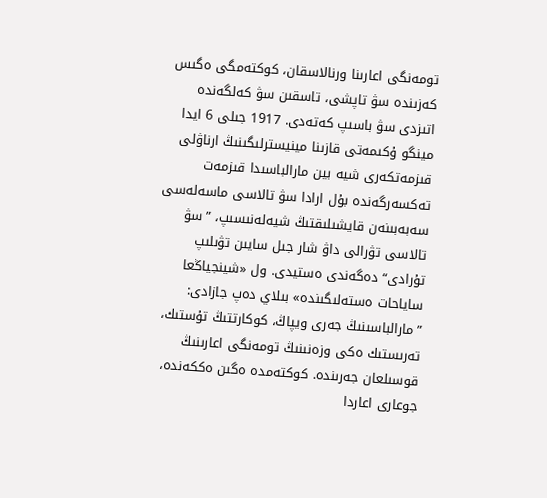تومەنگى اعارىنا ورنالاسقان، كوكتەمگى ەگىس كەزىندە سۋ تاپشى، تاسقىن سۋ كەلگەندە اتىزدى سۋ باسىپ كەتەدى. 1917 جىلى 6 ايدا مينگو ۇكىمەتى قازىنا مينيسترلىگىنىڭ ارناۋلى قىزمەتكەرى شيە بين مارالباسىدا قىزمەت تەكسەرگەندە بۇل ارادا سۋ تالاسى ماسەلەسى سەبەبىنەن قايشىلىقتىڭ شيەلەنىسىپ، ”سۋ تالاسى تۋرالى داۋ شار جىل سايىن تۋىلىپ تۇرادى“ دەگەندى ەستيدى. ول «شينجياڭعا ساياحات ەستەلىگىندە» بىلاي دەپ جازادى: ”مارالباسىنىڭ جەرى ويپاڭ، كوكارتتىڭ تۇستىك، تەرىستىك ەكى وزەنىنىڭ تومەنگى اعارىنىڭ قوسىلعان جەرىندە. كوكتەمدە ەگىن ەككەندە، جوعارى اعاردا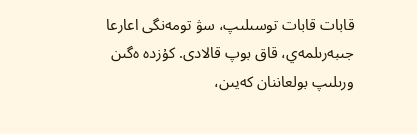قابات قابات توسىلىپ، سۋ تومەنگى اعارعا جىبەرىلمەي، قاق بوپ قالادى. كۇزدە ەگىن ورىلىپ بولعاننان كەيىن،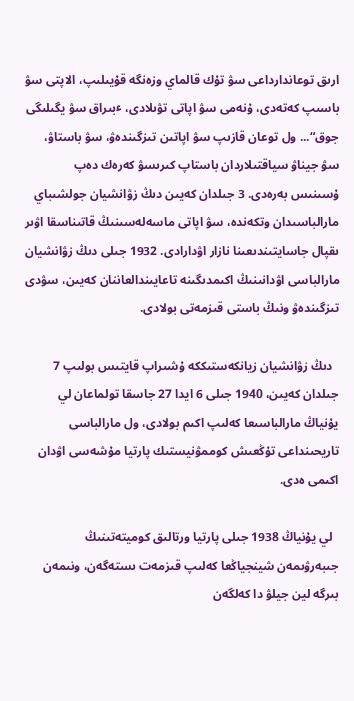ارىق توعاندارداعى سۋ تۇك قالماي وزەنگە قۇيىلىپ، الاپتى سۋ باسىپ كەتەدى، ۇنەمى سۋ اپاتى تۋىلادى، ٴبىراق سۋ يگىلىگى جوق“... ول توعان قازىپ سۋ اپاتىن تىزگىندەۋ، سۋ باستاۋ، سۋ جيناۋ سياقتىلاردان باستاپ كىرىسۋ كەرەك دەپ ۇسىنىس بەرەدى. 3 جىلدان كەيىن دىڭ زۋانشيان جولشىباي مارالباسىدان وتكەندە، سۋ اپاتى ماسەلەسىنىڭ قاتىناسقا اۋىر ىقپال جاسايتىندىعىنا نازار اۋدارادى. 1932 جىلى دىڭ زۋانشيان مارالباسى اۋدانىنىڭ اكىمدىگىنە تاعايىندالعاننان كەيىن، سۋدى تىزگىندەۋ ونىڭ باستى قىزمەتى بولادى.

  دىڭ زۋانشيان زيانكەستىككە ۇشىراپ قايتىس بولىپ 7 جىلدان كەيىن، 1940 جىلى 6 ايدا 27 جاسقا تولماعان لي يۇنياڭ مارالباسىعا كەلىپ اكىم بولادى، ول مارالباسى تاريحىنداعى تۇڭعىش كوممۋنيستىك پارتيا مۇشەسى اۋدان اكىمى ەدى.

  لي يۇنياڭ 1938 جىلى پارتيا ورتالىق كوميتەتىنىڭ جىبەرۋىمەن شينجياڭعا كەلىپ قىزمەت ىستەگەن، ونىمەن بىرگە لين جيلۋ دا كەلگەن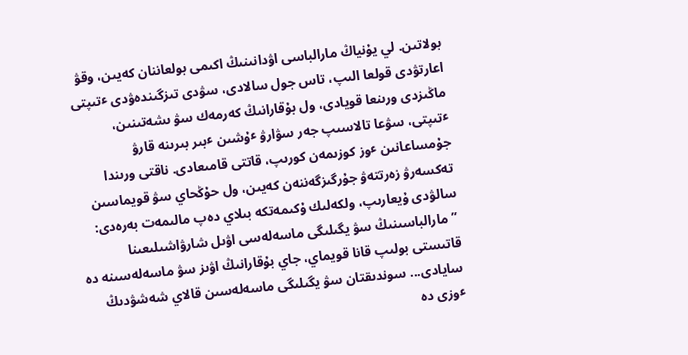بولاتىن. لي يۇنياڭ مارالباسى اۋدانىنىڭ اكىمى بولعاننان كەيىن، وقۋ اعارتۋدى قولعا الىپ، تاس جول سالادى، سۋدى تىزگىندەۋدى ٴتىپتى ماڭىزدى ورىنعا قويادى، ول بۇقارانىڭ كەرمەك سۋ ىشەتىنىن، ٴتىپتى، سۋعا تالاسىپ جەر سۋارۋ ٴۇشىن ٴبىر بىرىنە قارۋ جۇمساعانىن ٴوز كوزىمەن كورىپ، قاتتى قامىعادى. ناقتى ورىندا تەكسەرۋ زەرتتەۋ جۇرگىزگەننەن كەيىن، ول حۇڭحاي سۋ قويماسىن سالۋدى ۇيعارىپ، ولكەلىك ۇكىمەتكە بىلاي دەپ مالىمەت بەرەدى: ”مارالباسىنىڭ سۋ يگىلىگى ماسەلەسى اۋىل شارۋاشىلىعىنا قاتىستى بولىپ قانا قويماي، جاي بۇقارانىڭ اۋىز سۋ ماسەلەسىنە دە سايادى... سوندىقتان سۋ يگىلىگى ماسەلەسىن قالاي شەشۋدىڭ ٴوزى دە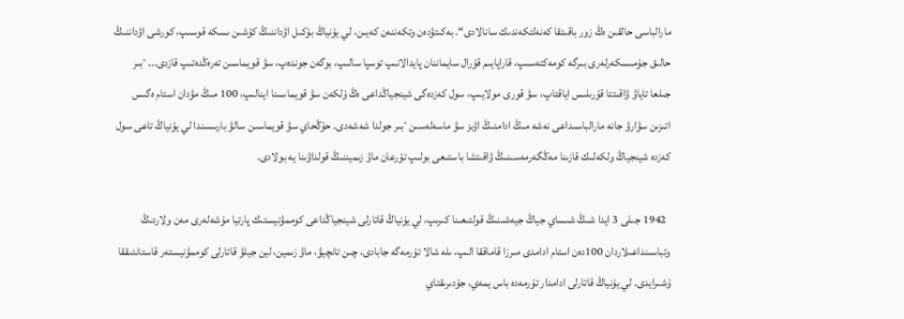مارالباسى حالقىن ەڭ زور باقىتقا كەنەلتكەندىك سانالادى“. بەكىتۋدەن وتكەننەن كەيىن، لي يۇنياڭ بۇكىل اۋداننىڭ كۇشىن ىسكە قوسىپ، كورشى اۋداننىڭ حالىق جۇمىسكەرلەرى بىرگە كومەكتەسىپ، قاراپايىم قۇرال سايماننان پايدالانىپ توسپا سالىپ، بوگەن جوندەپ، سۋ قويماسىن تەرەڭدەتىپ قازدى... ٴبىر جىلعا تاياۋ ۋاقىتتا قۇرىلىس اياقتاپ، سۋ قورى مولايىپ، سول كەزدەگى شينجياڭداعى ەڭ ۇلكەن سۋ قويماسىنا اينالىپ، 100 مىڭ مۋدان استام ەگىس اتىزىن سۋارۋ جانە مارالباسىداعى نەشە مىڭ ادامنىڭ اۋىز سۋ ماسەلەسىن ٴبىر جولدا شەشەدى. حۇڭحاي سۋ قويماسىن سالۋ بارىسىندا لي يۇنياڭ تاعى سول كەزدە شينجياڭ ولكەلىك قازىنا مەڭگەرمەسىنىڭ ۋاقىتشا باستىعى بولىپ تۇرعان ماۋ زىميننىڭ قولداۋىنا يە بولادى.

  1942 جىلى 3 ايدا شىڭ شىساي جياڭ جيەشىنىڭ قولتىعىنا كىرىپ، لي يۇنياڭ قاتارلى شينجياڭداعى كوممۋنيستىك پارتيا مۇشەلەرى مەن ولاردىڭ وتباسىنداعىلاردان 100دەن استام ادامدى مىرزا قاماققا الىپ، ىلە شالا تۇرمەگە جابادى، چىن تانچيۋ، ماۋ زىمين، لين جيلۋ قاتارلى كوممۋنيستەر قاستاندىققا ۇشىرايدى. لي يۇنياڭ قاتارلى ادامدار تۇرمەدە باس يمەي، جۇدىرىقتاي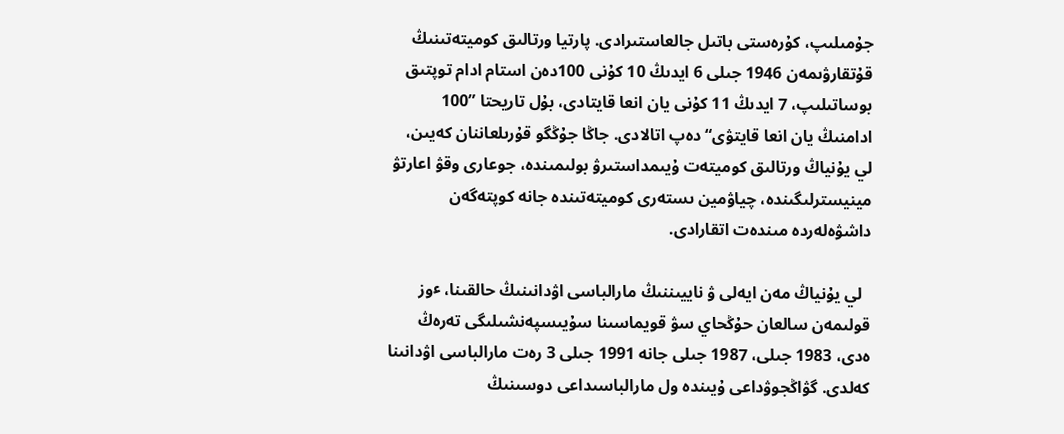جۇمىلىپ، كۇرەستى باتىل جالعاستىرادى. پارتيا ورتالىق كوميتەتىنىڭ قۇتقارۋىمەن 1946 جىلى 6 ايدىڭ 10 كۇنى 100دەن استام ادام توپتىق بوساتىلىپ، 7 ايدىڭ 11 كۇنى يان انعا قايتادى، بۇل تاريحتا ”100 ادامنىڭ يان انعا قايتۋى“ دەپ اتالادى. جاڭا جۇڭگو قۇرىلعاننان كەيىن، لي يۇنياڭ ورتالىق كوميتەت ۇيىمداستىرۋ بولىمىندە، جوعارى وقۋ اعارتۋ مينيسترلىگىندە، چياۋمين ىستەرى كوميتەتىندە جانە كوپتەگەن داشۋەلەردە مىندەت اتقارادى.

  لي يۇنياڭ مەن ايەلى ۋ ناييىننىڭ مارالباسى اۋدانىنىڭ حالقىنا، ٴوز قولىمەن سالعان حۇڭحاي سۋ قويماسىنا سۇيىسپەنشىلىگى تەرەڭ ەدى، 1983 جىلى، 1987 جىلى جانە 1991 جىلى 3 رەت مارالباسى اۋدانىنا كەلدى. گۋاڭجوۋداعى ۇيىندە ول مارالباسىداعى دوسىنىڭ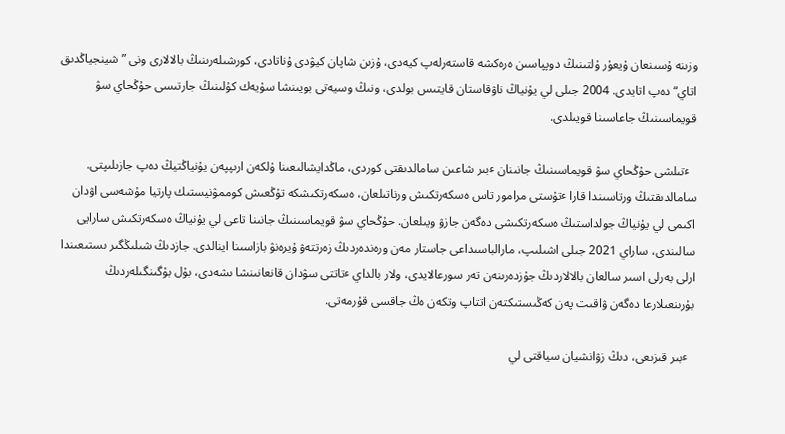وزىنە ۇسىنعان ۇيعۇر ۇلتىنىڭ دوپپاسىن ەرەكشە قاستەرلەپ كيەدى، ۇزىن شاپان كيۋدى ۇناتادى، كورشىلەرىنىڭ بالالارى ونى ”شينجياڭدىق اتاي“ دەپ اتايدى. 2004 جىلى لي يۇنياڭ ناۋقاستان قايتىس بولدى، ونىڭ وسيەتى بويىنشا سۇيەك كۇلىنىڭ جارتىسى حۇڭحاي سۋ قويماسىنىڭ جاعاسىنا قويىلدى.

  ٴتىلشى حۇڭحاي سۋ قويماسىنىڭ جانىنان ٴبىر شاعىن سامالدىقتى كوردى، ماڭدايشالىعىنا ۇلكەن ارىپپەن يۇنياڭتيڭ دەپ جازىلىپتى. سامالدىقتىڭ ورتاسىندا قارا ٴتۇستى مرامور تاس ەسكەرتكىش ورناتىلعان، ەسكەرتكىشكە تۇڭعىش كوممۋنيستىك پارتيا مۇشەسى اۋدان اكىمى لي يۇنياڭ جولداستىڭ ەسكەرتكىشى دەگەن جازۋ ويىلعان. حۇڭحاي سۋ قويماسىنىڭ جانىنا تاعى لي يۇنياڭ ەسكەرتكىش سارايى سالىندى، ساراي 2021 جىلى اشىلىپ، مارالباسىداعى جاستار مەن ورەندەردىڭ زەرتتەۋ ۇيرەنۋ بازاسىنا اينالدى. جازدىڭ شىلىڭگىر ىستىعىندا ارلى بەرلى اسىر سالعان بالالاردىڭ جۇزدەرىنەن تەر سورعالايدى، ولار بالداي ٴتاتتى سۋدان قانعانىنشا ىشەدى، بۇل بۇگىنگىلەردىڭ بۇرىنعىلارعا دەگەن ۋاقىت پەن كەڭىستىكتەن اتتاپ وتكەن ەڭ جاقسى قۇرمەتى.

  ٴبىر قىزىعى، دىڭ زۋانشيان سياقتى لي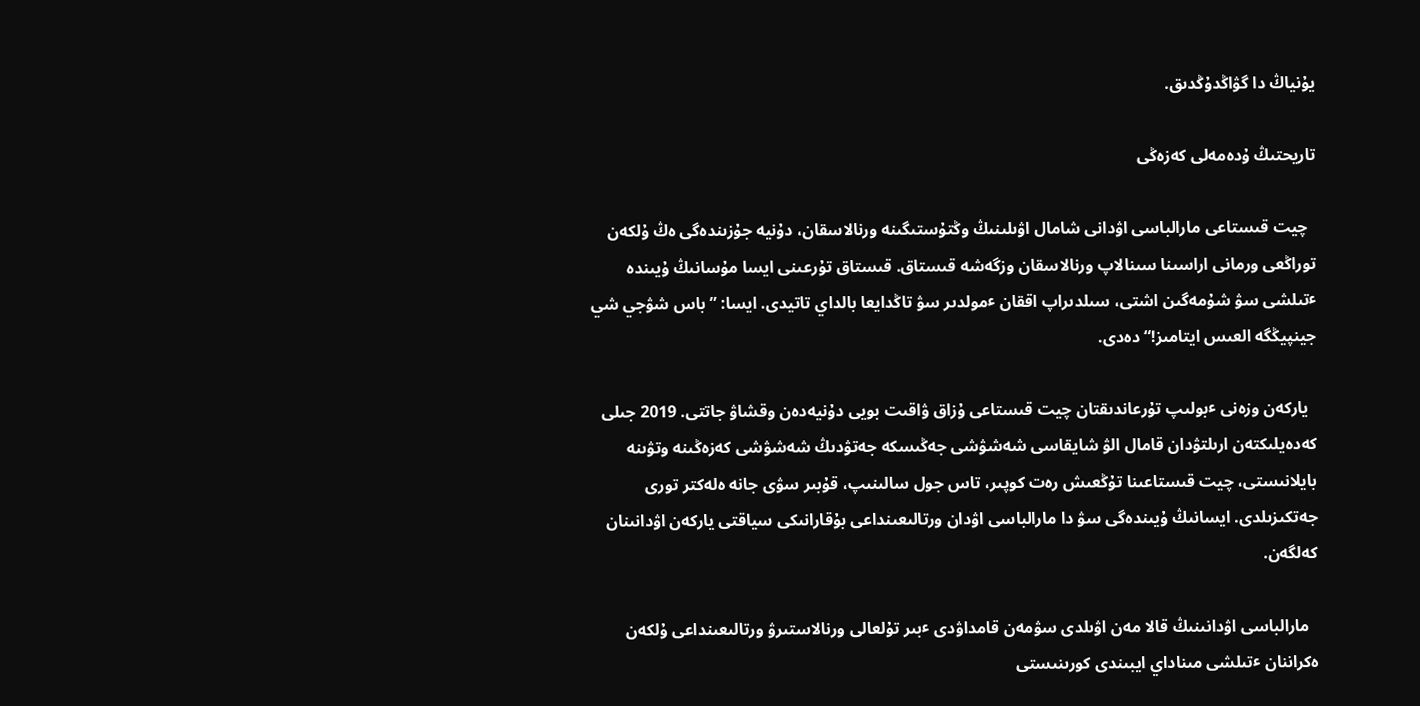يۇنياڭ دا گۋاڭدۇڭدىق.

تاريحتىڭ ۇدەمەلى كەزەڭى

  چيت قىستاعى مارالباسى اۋدانى شامال اۋىلىنىڭ وڭتۇستىگىنە ورنالاسقان، دۇنيە جۇزىندەگى ەڭ ۇلكەن توراڭعى ورمانى اراسىنا سىنالاپ ورنالاسقان وزگەشە قىستاق. قىستاق تۇرعىنى ايسا مۇسانىڭ ۇيىندە ٴتىلشى سۋ شۇمەگىن اشتى، سىلدىراپ اققان ٴمولدىر سۋ تاڭدايعا بالداي تاتيدى. ايسا: ”باس شۋجي شي جينپيڭگە العىس ايتامىز!“ دەدى.

  ياركەن وزەنى ٴبولىپ تۇرعاندىقتان چيت قىستاعى ۇزاق ۋاقىت بويى دۇنيەدەن وقشاۋ جاتتى. 2019 جىلى كەدەيلىكتەن ارىلتۋدان قامال الۋ شايقاسى شەشۋشى جەڭىسكە جەتۋدىڭ شەشۋشى كەزەڭىنە وتۋىنە بايلانىستى، چيت قىستاعىنا تۇڭعىش رەت كوپىر، تاس جول سالىنىپ، قۇبىر سۋى جانە ەلەكتر تورى جەتكىزىلدى. ايسانىڭ ۇيىندەگى سۋ دا مارالباسى اۋدان ورتالىعىنداعى بۇقارانىكى سياقتى ياركەن اۋدانىنان كەلگەن.

  مارالباسى اۋدانىنىڭ قالا مەن اۋىلدى سۋمەن قامداۋدى ٴبىر تۇلعالى ورنالاستىرۋ ورتالىعىنداعى ۇلكەن ەكراننان ٴتىلشى مىناداي ايبىندى كورىنىستى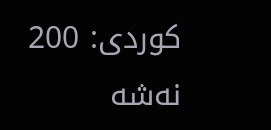كوردى: 200 نەشە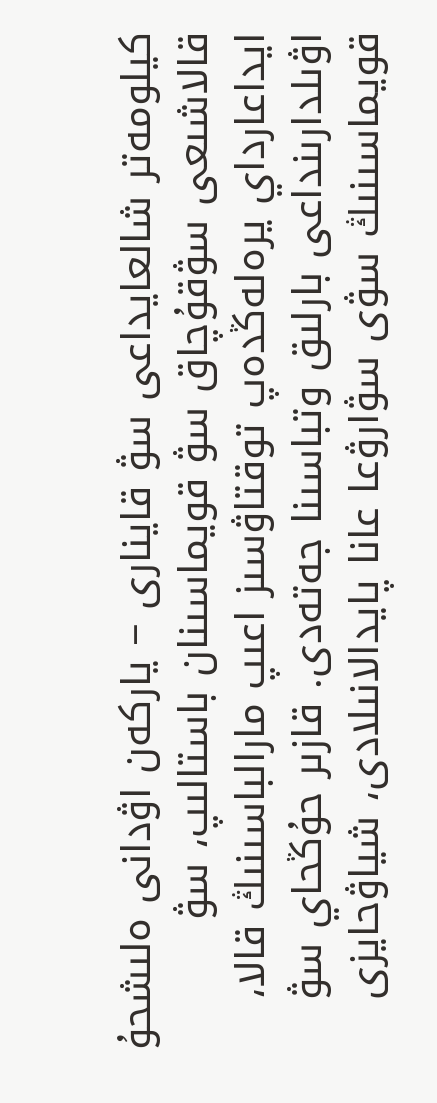كيلومەتر شالعايداعى سۋ قاينارى − ياركەن اۋدانى ەلىشحۇ قالاشىعى سۋقۇچاق سۋ قويماسىنان باستالىپ، سۋ ايداعارداي يرەلەڭدەپ توقتاۋسىز اعىپ مارالباسىنىڭ قالا، اۋىلدارىنداعى بارلىق وتباسىنا جەتەدى. قازىر حۇڭحاي سۋ قويماسىنىڭ سۋى سۋارۋعا عانا پايدالانىلادى، شياۋحايزى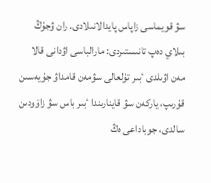سۋ قويماسى زاپاس پايدالانىلادى. ران ۋجۇڭ بىلاي دەپ تانىستىردى: مارالباسى اۋدانى قالا مەن اۋىلدى ٴبىر تۇلعالى سۋمەن قامداۋ جۇيەسىن قۇرىپ، ياركەن سۋ قاينارىندا ٴبىر باس سۋ زاۆودىن سالدى، جوباداعى ەڭ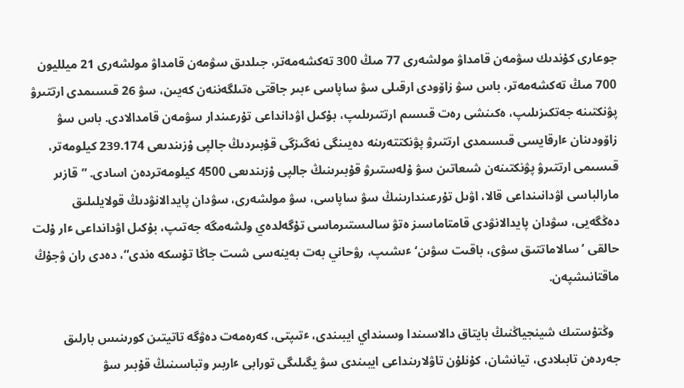جوعارى كۇندىك سۋمەن قامداۋ مولشەرى 77 مىڭ 300 تەكشەمەتر، جىلدىق سۋمەن قامداۋ مولشەرى 21 ميلليون 700 مىڭ تەكشەمەتر، باس سۋ زاۆودى ارقىلى سۋ ساپاسى ٴبىر جاقتى ەتىلگەننەن كەيىن، سۋ 26 قىسىمدى ارتتىرۋ پۋنكتىنە جەتكىزىلىپ، ەكىنشى رەت قىسىم ارتتىرىلىپ، بۇكىل اۋدانداعى تۇرعىندار سۋمەن قامدالادى. باس سۋ زاۆودىنان ٴارقايسى قىسىمدى ارتتىرۋ پۋنكتتەرىنە دەيىنگى نەگىزگى قۇبىردىڭ جالپى ۇزىندىعى 239.174 كيلومەتر، قىسىمى ارتتىرۋ پۋنكتىنەن شىعاتىن سۋ ۇلەستىرۋ قۇبىرىنىڭ جالپى ۇزىندىعى 4500 كيلومەتردەن اسادى. ”قازىر مارالباسى اۋدانىنداعى قالا، اۋىل تۇرعىندارىنىڭ سۋ ساپاسى، سۋ مولشەرى، سۋدان پايدالانۋدىڭ قولايلىلىق دەڭگەيى، سۋدان پايدالانۋدى قامتاماسىز ەتۋ سالىستىرماسى تۇگەلدەي ولشەمگە جەتىپ، بۇكىل اۋدانداعى ٴار ۇلت حالقى ’سالاماتتىق سۋى، باقىت سۋىن‘ ٴىشىپ، رۋحاني بەت بەينەسى شىت جاڭا تۇسكە ەندى“، دەدى ران ۋجۇڭ ماقتانىشپەن.

  وڭتۇستىك شينجياڭنىڭ بايتاق دالاسىندا وسىنداي ايبىندى، ٴتىپتى، كەرەمەت دەۋگە تاتيتىن كورىنىس بارلىق جەردەن تابىلادى، تيانشان، كۇنلۇن تاۋلارىنداعى ايبىندى سۋ يگىلىگى تورابى ٴاربىر وتباسىنىڭ قۇبىر سۋ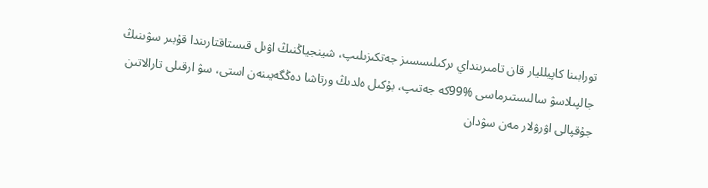تورابىنا كاپيلليار قان تامىرىنداي ىركىلىسسىز جەتكىزىلىپ، شينجياڭنىڭ اۋىل قىستاقتارىندا قۇبىر سۋىنىڭ جالپىلاسۋ سالىستىرماسى %99كە جەتىپ، بۇكىل ەلدىڭ ورتاشا دەڭگەيىنەن استى، سۋ ارقىلى تارالاتىن جۇقپالى اۋرۋلار مەن سۋدان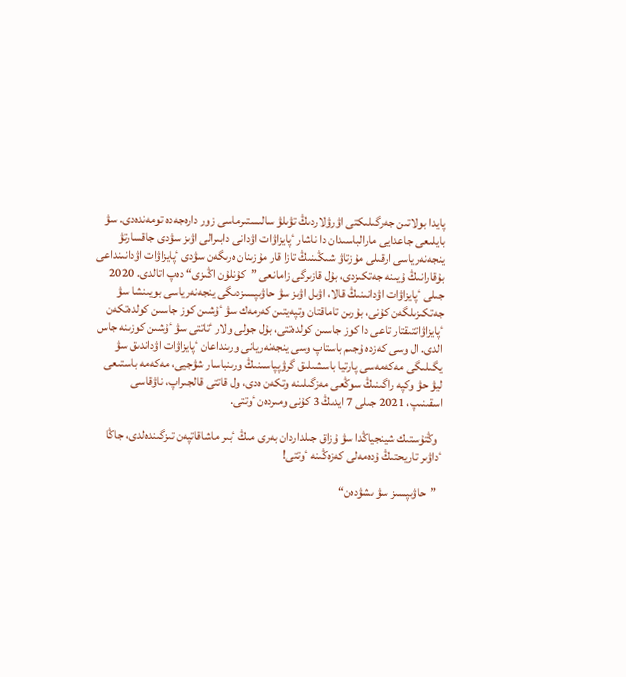پايدا بولاتىن جەرگىلىكتى اۋرۋلاردىڭ تۋىلۋ سالىستىرماسى زور دارەجەدە تومەندەدى. سۋ بايلىعى جاعدايى مارالباسىدان دا ناشار ٴپايزاۋات اۋدانى دابىرالى اۋىز سۋدى جاقسارتۋ ينجەنەرياسى ارقىلى مۇزتاۋ شىڭىنىڭ تازا قار مۇزىنان ەرىگەن سۋدى ٴپايزاۋات اۋدانىنداعى بۇقارانىڭ ۇيىنە جەتكىزدى، بۇل قازىرگى زامانعى ”كۇنلۇن اڭىزى“ دەپ اتالدى. 2020 جىلى ٴپايزاۋات اۋدانىنىڭ قالا، اۋىل اۋىز سۋ حاۋىپسىزدىگى ينجەنەرياسى بويىنشا سۋ جەتكىزىلگەن كۇنى، بۇرىن تاماقتان وتپەيتىن كەرمەك سۋ ٴۇشىن كوز جاسىن كولدەتكەن ٴپايزاۋاتتىقتار تاعى دا كوز جاسىن كولدەتتى، بۇل جولى ولار ٴتاتتى سۋ ٴۇشىن كوزىنە جاس الدى. ال وسى كەزدە ۇجىم باستاپ وسى ينجەنەريانى ورىنداعان ٴپايزاۋات اۋداندىق سۋ يگىلىگى مەكەمەسى پارتيا باسشىلىق گرۋپپاسىنىڭ ورىنباسار شۋجيى، مەكەمە باستىعى ليۋ حۋ وكپە راگىنىڭ سوڭعى مەزگىلىنە وتكەن ەدى، ول قاتتى قالجىراپ، ناۋقاسى اسقىنىپ، 2021 جىلى 7 ايدىڭ 3 كۇنى ومىردەن ٴوتتى.

  وڭتۇستىك شينجياڭدا سۋ ۇزاق جىلداردان بەرى مىڭ ٴبىر ماشاقاتپەن تىزگىندەلدى، جاڭا ٴداۋىر تاريحتىڭ ۇدەمەلى كەزەڭىنە ٴوتتى!

  ”حاۋىپسىز سۋ ىشۋدەن“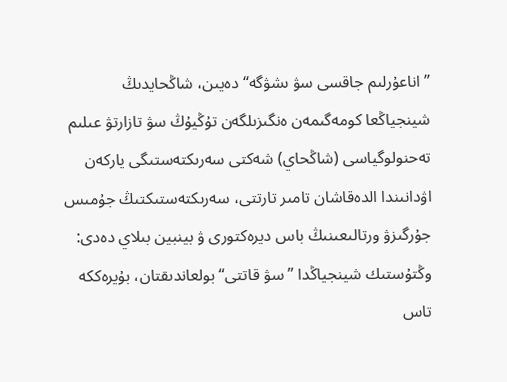”اناعۇرلىم جاقسى سۋ ىشۋگە“ دەيىن، شاڭحايدىڭ شينجياڭعا كومەگىمەن ەنگىزىلگەن تۇڭيۇڭ سۋ تازارتۋ عىلىم تەحنولوگياسى (شاڭحاي) شەكتى سەرىكتەستىگى ياركەن اۋدانىندا الدەقاشان تامىر تارتتى، سەرىكتەستىكتىڭ جۇمىس جۇرگىزۋ ورتالىعىنىڭ باس ديرەكتورى ۋ بينبين بىلاي دەدى: وڭتۇستىك شينجياڭدا ”سۋ قاتتى“ بولعاندىقتان، بۇيرەككە تاس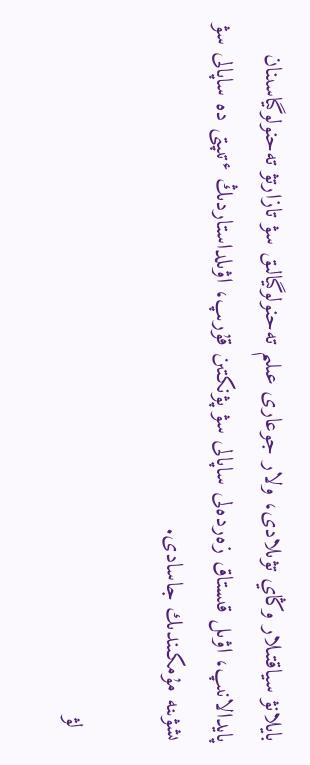بايلانۋ سياقتىلار وڭاي تۋىلادى، ولار جوعارى عىلىم تەحنولوگيالىق سۋ تازارتۋ تەحنولوگياسىنان پايدالانىپ، اۋىل قىستاق زەردەلى ساپالى سۋ پۋنكتىن قۇرىپ، اۋىلداستاردىڭ ٴتىپتى دە ساپالى سۋ ىشۋىنە مۇمكىندىك جاسادى.

  لۋ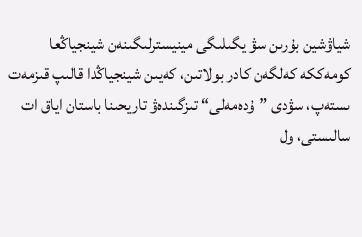شياۋشين بۇرىن سۋ يگىلىگى مينيسترلىگىنەن شينجياڭعا كومەككە كەلگەن كادر بولاتىن، كەيىن شينجياڭدا قالىپ قىزمەت ىستەپ، سۋدى ”ۇدەمەلى“ تىزگىندەۋ تاريحىنا باستان اياق ات سالىستى، ول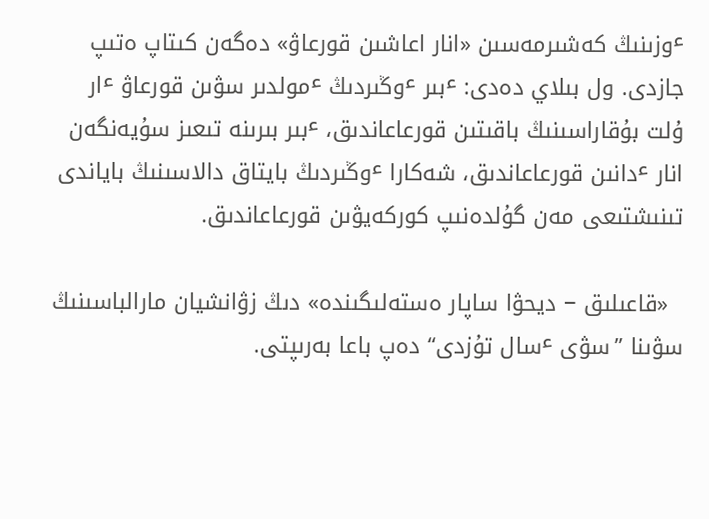ٴوزىنىڭ كەشىرمەسىن «انار اعاشىن قورعاۋ» دەگەن كىتاپ ەتىپ جازدى. ول بىلاي دەدى: ٴبىر ٴوڭىردىڭ ٴمولدىر سۋىن قورعاۋ ٴار ۇلت بۇقاراسىنىڭ باقىتىن قورعاعاندىق، ٴبىر بىرىنە تىعىز سۇيەنگەن انار ٴدانىن قورعاعاندىق، شەكارا ٴوڭىردىڭ بايتاق دالاسىنىڭ باياندى تىنىشتىعى مەن گۇلدەنىپ كوركەيۋىن قورعاعاندىق.

  «قاعىلىق − ديحۋا ساپار ەستەلىگىندە» دىڭ زۋانشيان مارالباسىنىڭ سۋىنا ”سۋى ٴسال تۇزدى“ دەپ باعا بەرىپتى.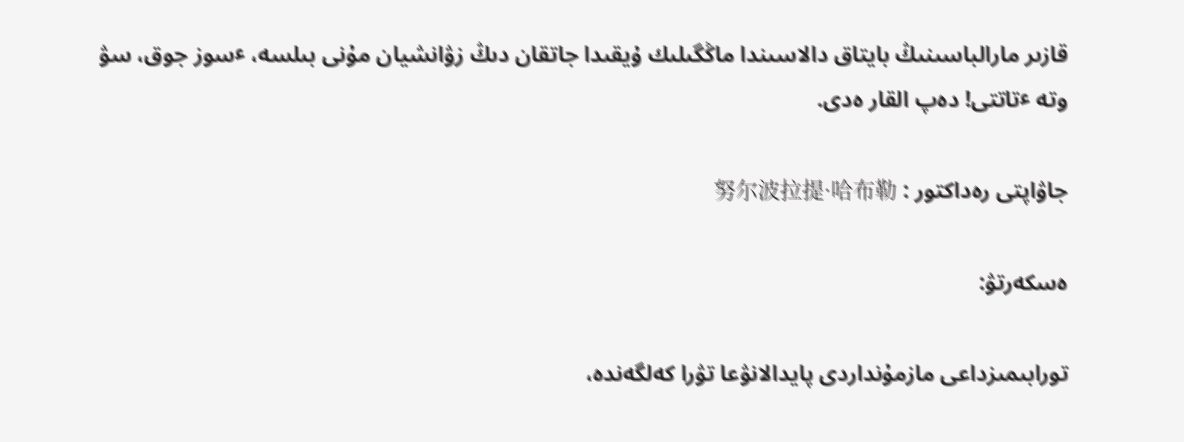قازىر مارالباسىنىڭ بايتاق دالاسىندا ماڭگىلىك ۇيقىدا جاتقان دىڭ زۋانشيان مۇنى بىلسە، ٴسوز جوق، سۋ وتە ٴتاتتى! دەپ القار ەدى.

جاۋاپتى رەداكتور : 努尔波拉提·哈布勒

ەسكەرتۋ:

تورابىمىزداعى مازمۇنداردى پايدالانۋعا تۋرا كەلگەندە،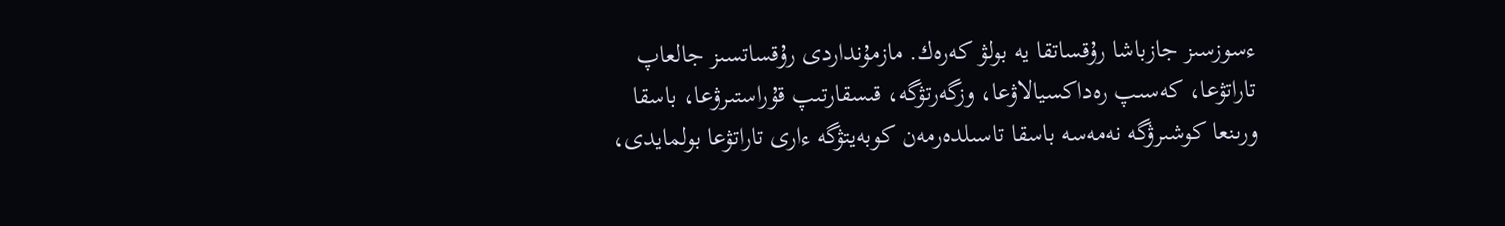ءسوزسىز جازباشا رۇقساتقا يە بولۋ كەرەك. مازمۇنداردى رۇقساتسىز جالعاپ تاراتۋعا، كەسىپ رەداكسيالاۋعا، وزگەرتۋگە، قىسقارتىپ قۇراستىرۋعا، باسقا ورىنعا كوشىرۋگە نەمەسە باسقا تاسىلدەرمەن كوبەيتۋگە ءارى تاراتۋعا بولمايدى،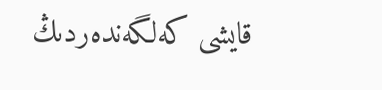قايشى كەلگەندەردىڭ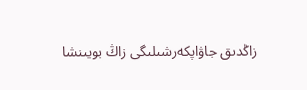زاڭدىق جاۋاپكەرشىلىگى زاڭ بويىنشا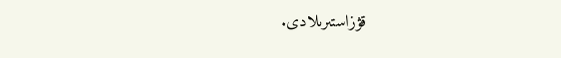قۋزاستىرىلادى.